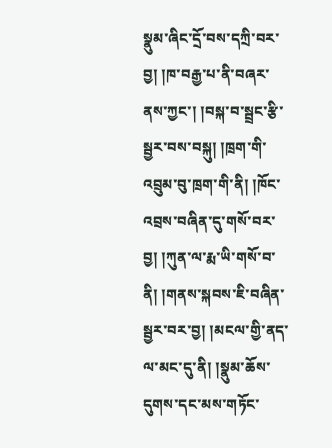སྣུམ་ཞིང་དྲོ་བས་དཀྲི་བར་བྱ། །ཁ་བརྒྱ་པ་ནི་བཞར་ནས་ཀྱང་། །བསྐ་བ་སྦྲང་རྩི་སྦྱར་བས་བསྐུ། །ཁྲག་གི་འབྲུམ་བུ་ཁྲག་གི་ནི། །ཁོང་འབྲས་བཞིན་དུ་གསོ་བར་བྱ། །ཀུན་ལ་རྨ་ཡི་གསོ་བ་ནི། །གནས་སྐབས་ཇི་བཞིན་སྦྱར་བར་བྱ། །མངལ་གྱི་ནད་ལ་མང་དུ་ནི། །སྣུམ་ཆོས་དུགས་དང་མས་གཏོང་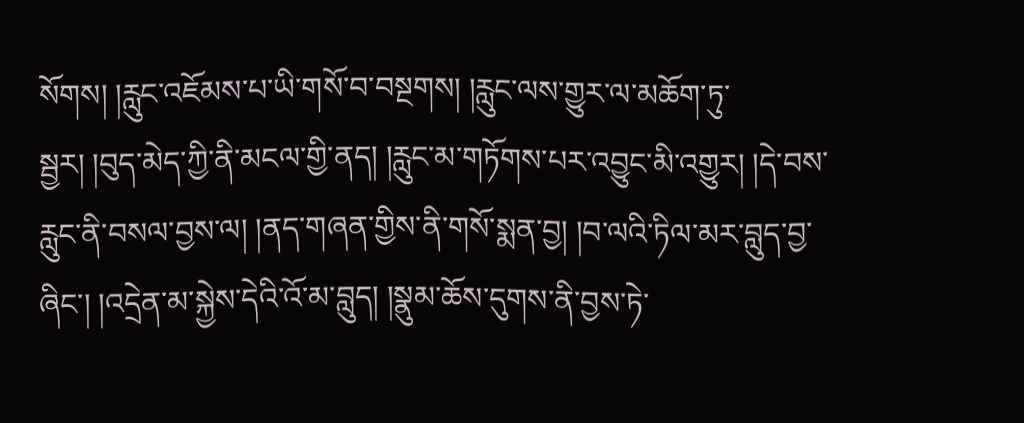སོགས། །རླུང་འཇོམས་པ་ཡི་གསོ་བ་བསྔགས། །རླུང་ལས་གྱུར་ལ་མཆོག་ཏུ་སྦྱར། །བུད་མེད་ཀྱི་ནི་མངལ་གྱི་ནད། །རླུང་མ་གཏོགས་པར་འབྱུང་མི་འགྱུར། །དེ་བས་རླུང་ནི་བསལ་བྱས་ལ། །ནད་གཞན་གྱིས་ནི་གསོ་སྨན་བྱ། །བ་ལའི་ཏིལ་མར་བླུད་བྱ་ཞིང་། །འདྲེན་མ་སྐྱེས་དེའི་འོ་མ་བླུད། །སྣུམ་ཆོས་དུགས་ནི་བྱས་ཏེ་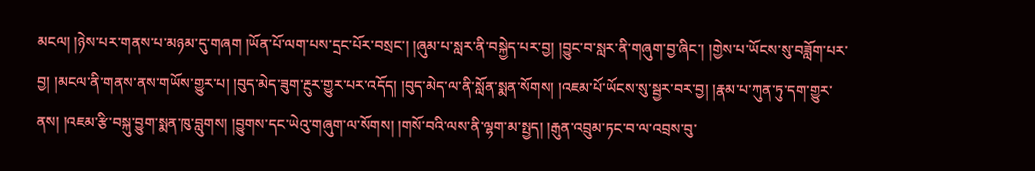མངལ། །ཉེས་པར་གནས་པ་མཉམ་དུ་གཞག །ཡོན་པོ་ལག་པས་དྲང་པོར་བསྲང་། །ཞུམ་པ་སླར་ནི་བསྐྱེད་པར་བྱ། །བྱུང་བ་སླར་ནི་གཞུག་བྱ་ཞིང་། །གྱེས་པ་ཡོངས་སུ་བཟློག་པར་བྱ། །མངལ་ནི་གནས་ནས་གཡོས་གྱུར་པ། །བུད་མེད་ཟུག་རྔུར་གྱུར་པར་འདོད། །བུད་མེད་ལ་ནི་སློན་སྨན་སོགས། །འཇམ་པོ་ཡོངས་སུ་སྦྱར་བར་བྱ། །རྣམ་པ་ཀུན་ཏུ་དག་གྱུར་ནས། །འཇམ་རྩི་བསྐུ་བྱུག་སྨན་ཁུ་བླུགས། །བྱུགས་དང་ཡེའུ་གཞུག་ལ་སོགས། །གསོ་བའི་ལས་ནི་ལྷག་མ་སྤྱད། །རྒུན་འབྲུམ་ཏང་བ་ལ་འབྲས་བུ་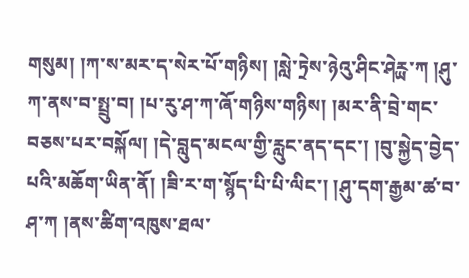གསུམ། །ཀ་ས་མར་ད་སེར་པོ་གཉིས། །སླེ་ཏྲེས་ཉེའུ་ཤིང་ཤེཪྻ་ཀ །ཤུ་ཀ་ནས་བ་སྤྲུ་བ། །པ་རུ་ཤ་ཀ་ཞོ་གཉིས་གཉིས། །མར་ནི་བྲེ་གང་བཅས་པར་བསྐོལ། །དེ་བླུད་མངལ་གྱི་རླུང་ནད་དང་། །བུ་སྐྱེད་བྱེད་པའི་མཆོག་ཡིན་ནོ། །ཟི་ར་ག་སྙོད་པི་པི་ལིང་། །ཤུ་དག་རྒྱམ་ཚ་བ་ཤ་ཀ །ནས་ཚིག་འཁུས་ཐལ་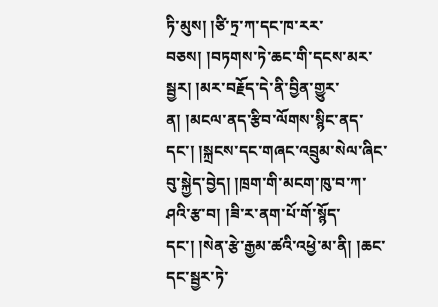ཏི་མུས། །ཙི་ཏྲ་ཀ་དང་ཁ་རར་བཅས། །བཏགས་ཏེ་ཆང་གི་དངས་མར་སྦྱར། །མར་བརྗོད་དེ་ནི་བྱིན་གྱུར་ན། །མངལ་ནད་རྩིབ་ལོགས་སྙིང་ནད་དང་། །སྐྲངས་དང་གཞང་འབྲུམ་སེལ་ཞིང་བུ་སྐྱེད་བྱེད། །ཁྲག་གི་མངག་ཁུ་བ་ཀ་ཤའི་རྩ་བ། །ཟི་ར་ནག་པོ་གོ་སྙོད་དང་། །སེན་རྩེ་རྒྱམ་ཚའི་འཕྱེ་མ་ནི། །ཆང་དང་སྦྱར་ཏེ་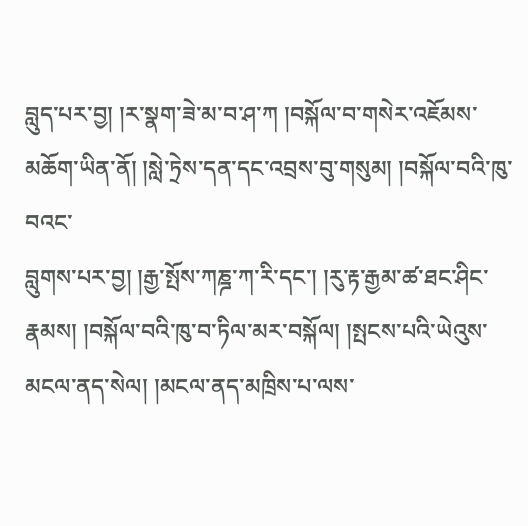བླུད་པར་བྱ། །ར་སྣག་ཟེ་མ་བ་ཤ་ཀ །བསྐོལ་བ་གསེར་འཇོམས་མཆོག་ཡིན་ནོ། །སླེ་ཏྲེས་དན་དང་འབྲས་བུ་གསུམ། །བསྐོལ་བའི་ཁུ་བའང་
བླུགས་པར་བྱ། །རྒྱ་སྤོས་ཀཎྜ་ཀ་རི་དང་། །རུ་རྟ་རྒྱམ་ཚ་ཐང་ཤིང་རྣམས། །བསྐོལ་བའི་ཁུ་བ་ཏིལ་མར་བསྐོལ། །སྤངས་པའི་ཡེའུས་མངལ་ནད་སེལ། །མངལ་ནད་མཁྲིས་པ་ལས་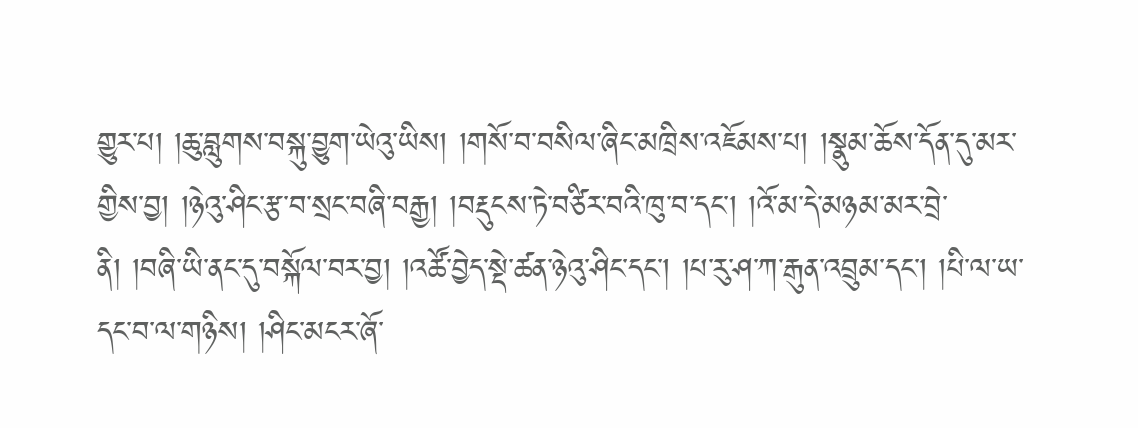གྱུར་པ། །ཆུ་བླུགས་བསྐུ་བྱུག་ཡེའུ་ཡིས། །གསོ་བ་བསིལ་ཞིང་མཁྲིས་འཇོམས་པ། །སྣུམ་ཆོས་དོན་དུ་མར་གྱིས་བྱ། །ཉེའུ་ཤིང་རྩ་བ་སྲང་བཞི་བརྒྱ། །བརྡུངས་ཏེ་བཙིར་བའི་ཁུ་བ་དང་། །འོ་མ་དེ་མཉམ་མར་བྲེ་ནི། །བཞི་ཡི་ནང་དུ་བསྐོལ་བར་བྱ། །འཚོ་བྱེད་སྡེ་ཚན་ཉེའུ་ཤིང་དང་། །པ་རུ་ཤ་ཀ་རྒུན་འབྲུམ་དང་། །པི་ལ་ཡ་དང་བ་ལ་གཉིས། །ཤིང་མངར་ཞོ་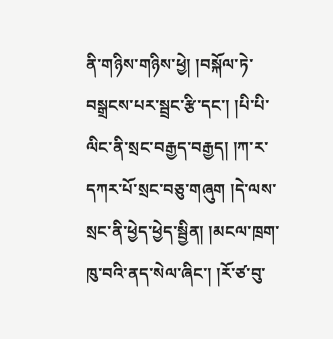ནི་གཉིས་གཉིས་ཕྱེ། །བསྐོལ་ཏེ་བསྒྲངས་པར་སྦྲང་རྩི་དང་། །པི་པི་ལིང་ནི་སྲང་བརྒྱད་བརྒྱད། །ཀ་ར་དཀར་པོ་སྲང་བཅུ་གཞུག །དེ་ལས་སྲང་ནི་ཕྱེད་ཕྱེད་སྦྱིན། །མངལ་ཁྲག་ཁུ་བའི་ནད་སེལ་ཞིང་། །རོ་ཙ་བུ་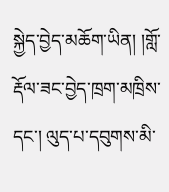སྐྱེད་བྱེད་མཆོག་ཡིན། །གློ་རྡོལ་ཟང་བྱེད་ཁྲག་མཁྲིས་དང་། ལུད་པ་དབུགས་མི་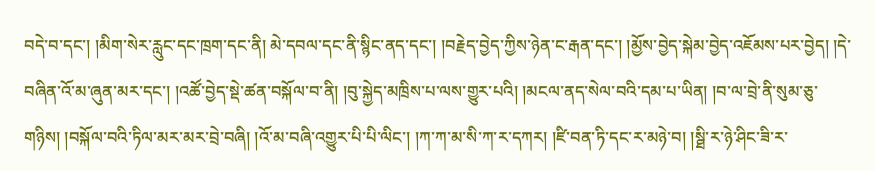བདེ་བ་དང་། །མིག་སེར་རླུང་དང་ཁྲག་དང་ནི། མེ་དབལ་དང་ནི་སྙིང་ནད་དང་། །བརྗེད་བྱེད་ཀྱིས་ཉེན་ང་རྒན་དང་། །མྱོས་བྱེད་སྐེམ་བྱེད་འཇོམས་པར་བྱེད། །དེ་བཞིན་འོ་མ་ཞུན་མར་དང་། །འཚོ་བྱེད་སྡེ་ཚན་བསྐོལ་བ་ནི། །བུ་སྐྱེད་མཁྲིས་པ་ལས་གྱུར་པའི། །མངལ་ནད་སེལ་བའི་དམ་པ་ཡིན། །བ་ལ་བྲེ་ནི་སུམ་ཅུ་གཉིས། །བསྐོལ་བའི་ཏིལ་མར་མར་བྲེ་བཞི། །འོ་མ་བཞི་འགྱུར་པི་པི་ལིང་། །ཀ་ཀ་མ་སི་ཀ་ར་དཀར། །ཛི་བན་ཏི་དང་ར་མཉེ་བ། །སྠི་ར་ཉེ་ཤིང་ཟི་ར་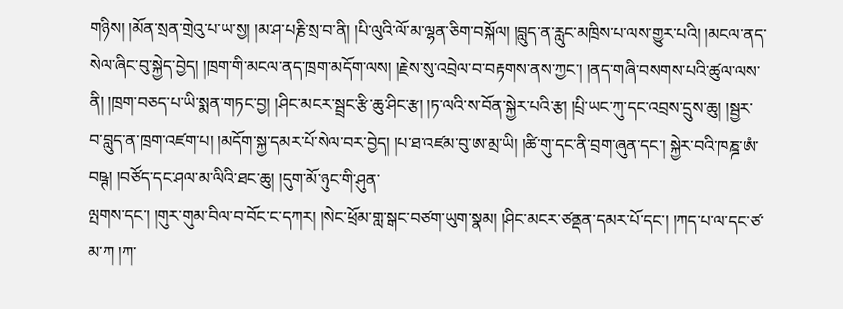གཉིས། །མོན་སྲན་གྲེའུ་པ་ཡ་སྱ། །མ་ཤ་པརྞི་སྲ་བ་ནི། །པི་ལུའི་ལོ་མ་ལྷན་ཅིག་བསྐོལ། །བླུད་ན་རླུང་མཁྲིས་པ་ལས་གྱུར་པའི། །མངལ་ནད་སེལ་ཞིང་བུ་སྐྱེད་བྱེད། །ཁྲག་གི་མངལ་ནད་ཁྲག་མདོག་ལས། །རྗེས་སུ་འབྲེལ་བ་བརྟགས་ནས་ཀྱང་། །ནད་གཞི་བསགས་པའི་ཚུལ་ལས་ནི། །ཁྲག་བཅད་པ་ཡི་སྨན་གཏང་བྱ། །ཤིང་མངར་སྦྲང་རྩི་ཆུ་ཤིང་རྩ། །ཏ་ལའི་ས་བོན་སྐྱེར་པའི་རྩ། །པྲི་ཡང་ཀུ་དང་འབྲས་དྲུས་ཆུ། །སྦྱར་བ་བླུད་ན་ཁྲག་འཛག་པ། །མདོག་སྐྱ་དམར་པོ་སེལ་བར་བྱེད། །པ་ཐ་འཛམ་བུ་ཨ་མྲ་ཡི། །ཚི་གུ་དང་ནི་བྲག་ཞུན་དང་། སྐྱེར་བའི་ཁཎྜ་ཨཾ་བཥྚ། །བཙོད་དང་ཤལ་མ་ལིའི་ཐང་ཆུ། །དུག་མོ་ཉུང་གི་ཤུན་
ལྤགས་དང་། །གུར་གུམ་བིལ་བ་བོང་ང་དཀར། །སེང་ཕྲོམ་གླ་སྒང་བཙག་ཡུག་སྣམ། །ཤིང་མངར་ཙནྡན་དམར་པོ་དང་། །ཀད་པ་ལ་དང་ཙ་མ་ཀ །ཀ་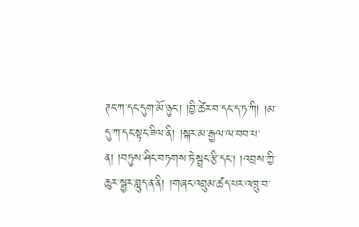ཊང་ཀ་དང་དུག་མོ་ཉུང་། །བྱི་ཚེར་བ་དང་ད་ཏ་ཀི། །མ་དུ་ཀ་དང་སྟང་ཟིལ་ནི། །སྐར་མ་རྒྱལ་ལ་བབ་པ་ན། །བཏུས་ཤིང་བཏགས་ཏེ་སྦྲང་རྩི་དང་། །འབྲས་ཀྱི་ཆུར་སྦྱར་བླུད་ན་ནི། །གཞང་འབྲུམ་ཚད་པར་འཁྲུ་བ་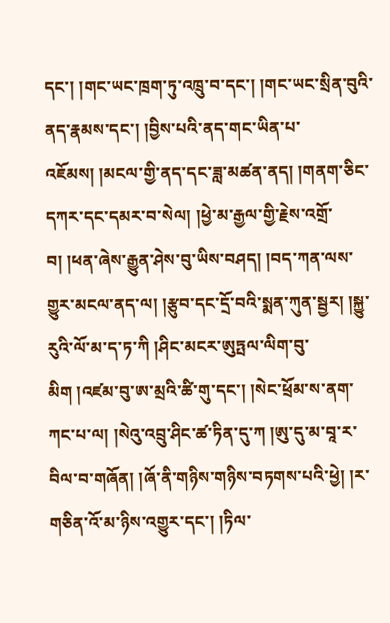དང་། །གང་ཡང་ཁྲག་ཏུ་འཁྲུ་བ་དང་། །གང་ཡང་སྲིན་བུའི་ནད་རྣམས་དང་། །བྱིས་པའི་ནད་གང་ཡིན་པ་འཇོམས། །མངལ་གྱི་ནད་དང་ཟླ་མཚན་ནད། །གནག་ཅིང་དཀར་དང་དམར་བ་སེལ། །ཕྱེ་མ་རྒྱལ་གྱི་རྗེས་འགྲོ་བ། །ཕན་ཞེས་རྒྱུན་ཤེས་བུ་ཡིས་བཤད། །བད་ཀན་ལས་གྱུར་མངལ་ནད་ལ། །རྩུབ་དང་དྲོ་བའི་སྨན་ཀུན་སྦྱར། །སྐྱུ་རུའི་ལོ་མ་ད་ཏ་ཀི །ཤིང་མངར་ཨུཏྤལ་ལིག་བུ་མིག །འཛམ་བུ་ཨ་མྲའི་ཚི་གུ་དང་། །སེང་ཕྲོམ་ས་ནག་ཀང་པ་ལ། །སེའུ་འབྲུ་ཤིང་ཚ་ཏིན་དུ་ཀ །ཨུ་དུ་མ་བཱ་ར་བིལ་བ་གཞོན། །ཞོ་ནི་གཉིས་གཉིས་བཏགས་པའི་ཕྱེ། །ར་གཅིན་འོ་མ་ཉིས་འགྱུར་དང་། །ཏིལ་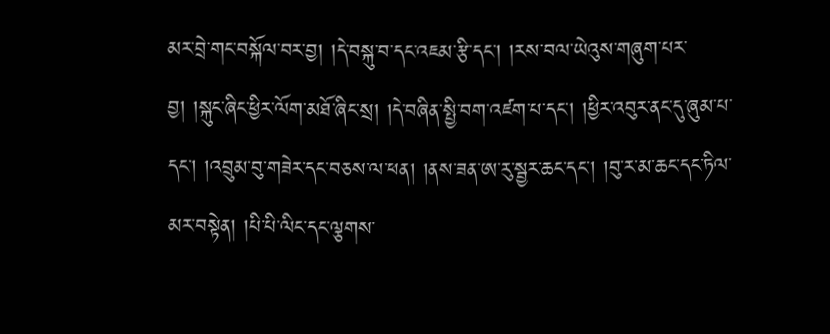མར་བྲེ་གང་བསྐོལ་བར་བྱ། །དེ་བསྐུ་བ་དང་འཇམ་རྩི་དང་། །རས་བལ་ཡེའུས་གཞུག་པར་བྱ། །སྐུང་ཞིང་ཕྱིར་ལོག་མཐོ་ཞིང་སྲ། །དེ་བཞིན་སྤྱི་བག་འཛག་པ་དང་། །ཕྱིར་འབུར་ནང་དུ་ཞུམ་པ་དང་། །འབྲུམ་བུ་གཟེར་དང་བཅས་ལ་ཕན། །ནས་ཟན་ཨ་རུ་སྦྱར་ཆང་དང་། །བུ་ར་མ་ཆང་དང་ཏིལ་མར་བསྟེན། །པི་པི་ལིང་དང་ལྕགས་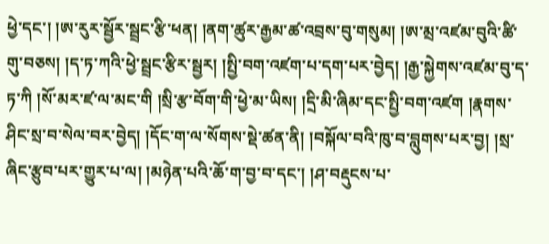ཕྱེ་དང་། །ཨ་རུར་སྦྱོར་སྦྲང་རྩི་ཕན། །ནག་ཚུར་རྒྱམ་ཚ་འབྲས་བུ་གསུམ། །ཨ་མྲ་འཛམ་བུའི་ཚི་གུ་བཅས། །ད་ཏ་ཀའི་ཕྱེ་སྦྲང་རྩིར་སྦྱར། །སྤྱི་བག་འཛག་པ་དག་པར་བྱེད། །རྒྱ་སྐྱེགས་འཛམ་བུ་ད་ཏ་ཀི །སོ་མར་ཛ་ལ་མང་གི །སྲི་རྩ་བོག་གི་ཕྱེ་མ་ཡིས། །དྲི་མི་ཞིམ་དང་སྤྱི་བག་འཛག །རྣགས་ཤིང་སྲ་བ་སེལ་བར་བྱེད། །དོང་ག་ལ་སོགས་སྡེ་ཚན་ནི། །བསྐོལ་བའི་ཁུ་བ་བླུགས་པར་བྱ། །སྲ་ཞིང་རྩུབ་པར་གྱུར་པ་ལ། །མཉེན་པའི་ཆོ་ག་བྱ་བ་དང་། །ཤ་བརྡུངས་པ་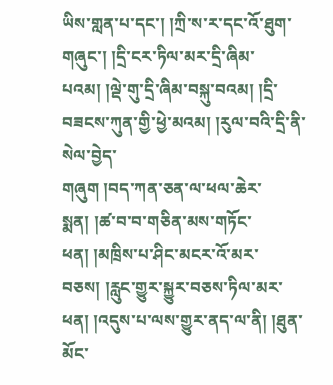ཡིས་གླན་པ་དང་། །ཀྲི་ས་ར་དང་འོ་ཐུག་གཞུང་། །དྲི་ངར་ཏིལ་མར་དྲི་ཞིམ་པའམ། །ལྡེ་གུ་དྲི་ཞིམ་བསྐུ་བའམ། །དྲི་བཟངས་ཀུན་གྱི་ཕྱེ་མའམ། །རུལ་བའི་དྲི་ནི་སེལ་བྱེད་
གཞུག །བད་ཀན་ཅན་ལ་ཕལ་ཆེར་སྨན། །ཚ་བ་བ་གཅིན་མས་གཏོང་ཕན། །མཁྲིས་པ་ཤིང་མངར་འོ་མར་བཅས། །རླུང་གྱུར་སྐྱུར་བཅས་ཏིལ་མར་ཕན། །འདུས་པ་ལས་གྱུར་ནད་ལ་ནི། །ཐུན་མོང་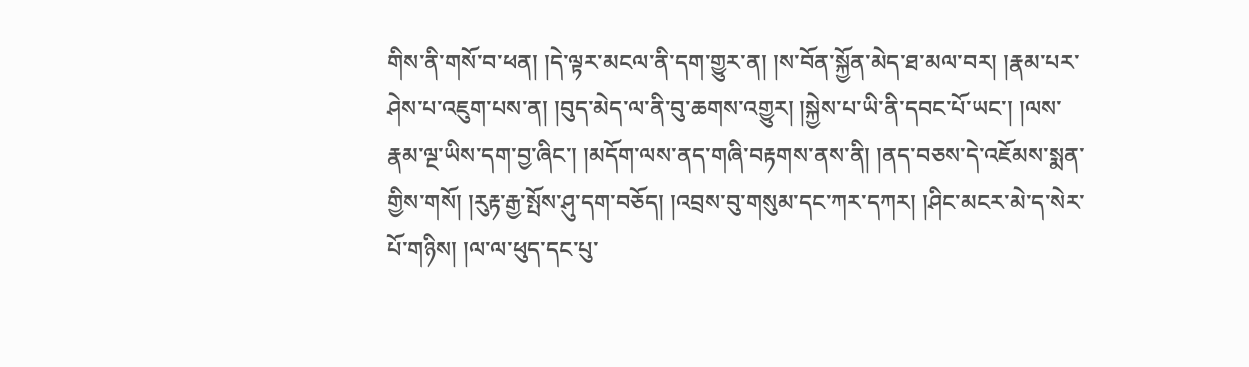གིས་ནི་གསོ་བ་ཕན། །དེ་ལྟར་མངལ་ནི་དག་གྱུར་ན། །ས་བོན་སྐྱོན་མེད་ཐ་མལ་བར། །རྣམ་པར་ཤེས་པ་འཇུག་པས་ན། །བུད་མེད་ལ་ནི་བུ་ཆགས་འགྱུར། །སྐྱེས་པ་ཡི་ནི་དབང་པོ་ཡང་། །ལས་རྣམ་ལྔ་ཡིས་དག་བྱ་ཞིང་། །མདོག་ལས་ནད་གཞི་བརྟགས་ནས་ནི། །ནད་བཅས་དེ་འཇོམས་སྨན་གྱིས་གསོ། །རུརྟ་རྒྱ་སྤོས་ཤུ་དག་བཅོད། །འབྲས་བུ་གསུམ་དང་ཀར་དཀར། །ཤིང་མངར་མེ་ད་སེར་པོ་གཉིས། །ལ་ལ་ཕུད་དང་པུ་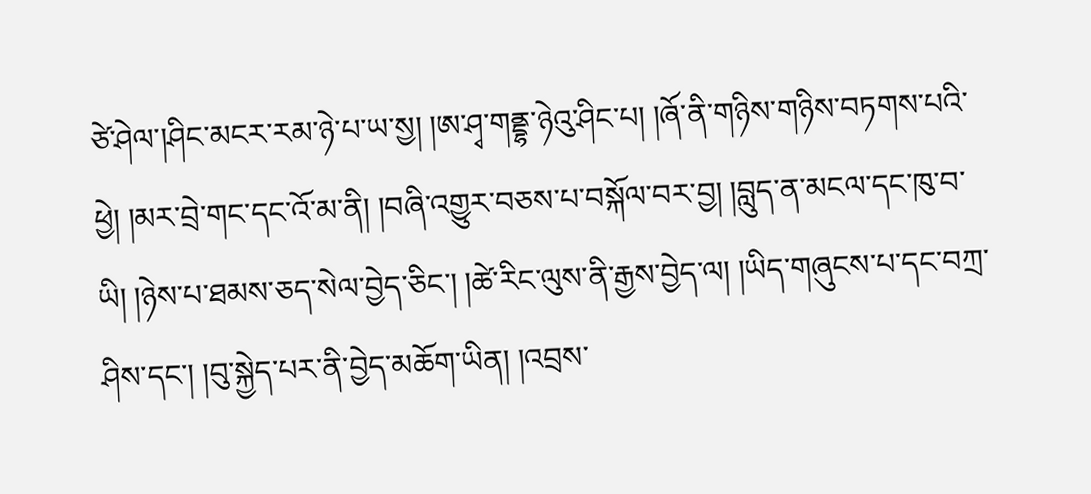ཙེ་ཤེལ་།ཤིང་མངར་རམ་ཉེ་པ་ཡ་སྱ། །ཨ་ཤྭ་གནྡྷ་ཉེའུ་ཤིང་པ། །ཞོ་ནི་གཉིས་གཉིས་བཏགས་པའི་ཕྱེ། །མར་བྲེ་གང་དང་འོ་མ་ནི། །བཞི་འགྱུར་བཅས་པ་བསྐོལ་བར་བྱ། །བླུད་ན་མངལ་དང་ཁུ་བ་ཡི། །ཉེས་པ་ཐམས་ཅད་སེལ་བྱེད་ཅིང་། །ཚེ་རིང་ལུས་ནི་རྒྱས་བྱེད་ལ། །ཡིད་གཞུངས་པ་དང་བཀྲ་ཤིས་དང་། །བུ་སྐྱེད་པར་ནི་བྱེད་མཆོག་ཡིན། །འབྲས་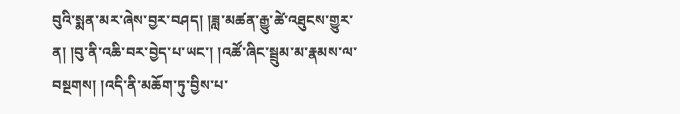བུའི་སྨན་མར་ཞེས་བྱར་བཤད། །ཟླ་མཚན་རྒྱུ་ཚེ་འཐུངས་གྱུར་ན། །བུ་ནི་འཆི་བར་བྱེད་པ་ཡང་། །འཚོ་ཞིང་སྦྲུམ་མ་རྣམས་ལ་བསྔགས། །འདི་ནི་མཆོག་ཏུ་བྱིས་པ་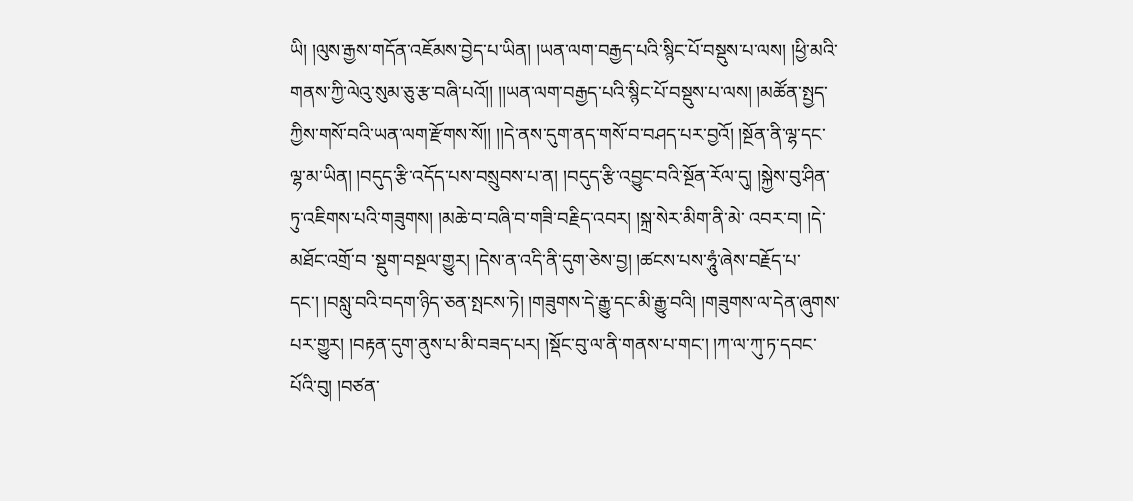ཡི། །ལུས་རྒྱས་གདོན་འཇོམས་བྱེད་པ་ཡིན། །ཡན་ལག་བརྒྱད་པའི་སྙིང་པོ་བསྡུས་པ་ལས། །ཕྱི་མའི་གནས་ཀྱི་ལེའུ་སུམ་ཅུ་རྩ་བཞི་པའོ།། །།ཡན་ལག་བརྒྱད་པའི་སྙིང་པོ་བསྡུས་པ་ལས། །མཚོན་སྤྱད་ཀྱིས་གསོ་བའི་ཡན་ལག་རྫོགས་སོ།། །།དེ་ནས་དུག་ནད་གསོ་བ་བཤད་པར་བྱའོ། །སྔོན་ནི་ལྷ་དང་ལྷ་མ་ཡིན། །བདུད་རྩི་འདོད་པས་བསྲུབས་པ་ན། །བདུད་རྩི་འབྱུང་བའི་སྔོན་རོལ་དུ། །སྐྱེས་བུ་ཤིན་ཏུ་འཇིགས་པའི་གཟུགས། །མཆེ་བ་བཞི་བ་གཟི་བརྗིད་འབར། །སྐྲ་སེར་མིག་ནི་མེ་ འབར་བ། །དེ་མཐོང་འགྲོ་བ ་སྡུག་བསྔལ་གྱུར། །དེས་ན་འདི་ནི་དུག་ཅེས་བྱ། །ཚངས་པས་ཧཱུཾ་ཞེས་བརྗོད་པ་དང་། །བསླུ་བའི་བདག་ཉིད་ཅན་སྤངས་ཏེ། །གཟུགས་དེ་རྒྱུ་དང་མི་རྒྱུ་བའི། །གཟུགས་ལ་དེན་ཞུགས་པར་གྱུར། །བརྟན་དུག་ནུས་པ་མི་བཟད་པར། །སྡོང་བུ་ལ་ནི་གནས་པ་གང་། །ཀ་ལ་ཀུ་ཏ་དབང་པོའི་བུ། །བཙན་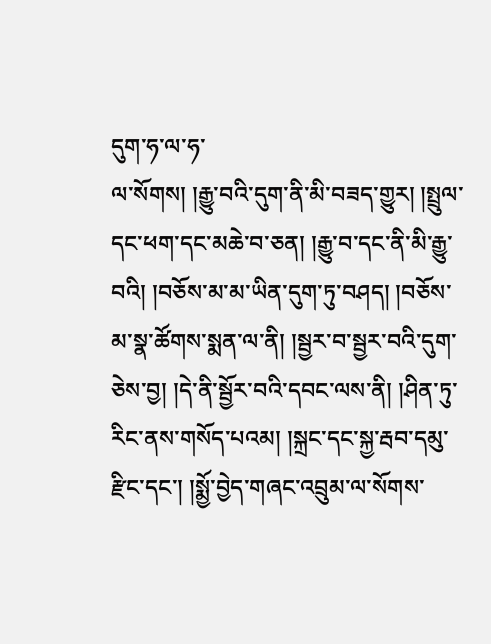དུག་ཧ་ལ་ཧ་
ལ་སོགས། །རྒྱུ་བའི་དུག་ནི་མི་བཟད་གྱུར། །སྤྲུལ་དང་ཕག་དང་མཆེ་བ་ཅན། །རྒྱུ་བ་དང་ནི་མི་རྒྱུ་བའི། །བཅོས་མ་མ་ཡིན་དུག་ཏུ་བཤད། །བཅོས་མ་སྣ་ཚོགས་སྨན་ལ་ནི། །སྦྱར་བ་སྦྱར་བའི་དུག་ཅེས་བྱ། །དེ་ནི་སྦྱོར་བའི་དབང་ལས་ནི། །ཤིན་ཏུ་རིང་ནས་གསོད་པའམ། །སྐྲང་དང་སྐྱ་རྦབ་དམུ་རྫིང་དང་། །སྨྱོ་བྱེད་གཞང་འབྲུམ་ལ་སོགས་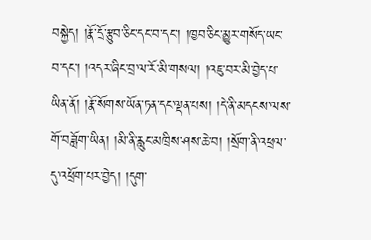བསྐྱེད། །རྣོ་དྲོ་རྩུབ་ཅིང་དང་བ་དང་། །ཁྱབ་ཅིང་མྱུར་གསོད་ཡང་བ་དང་། །འདར་ཞིང་བྲ་ལ་རོ་མི་གསལ། །འཇུ་བར་མི་བྱེད་པ་ཡིན་ནོ། །རྣོ་སོགས་ཡོན་ཏན་དང་ལྡན་པས། །དེ་ནི་མདངས་ལས་གོ་བཟློག་ཡིན། །མི་ནི་རླུང་མཁྲིས་ཤས་ཆེ་བ། །སྲོག་ནི་འཕྲལ་དུ་འཕྲོག་པར་བྱེད། །དུག་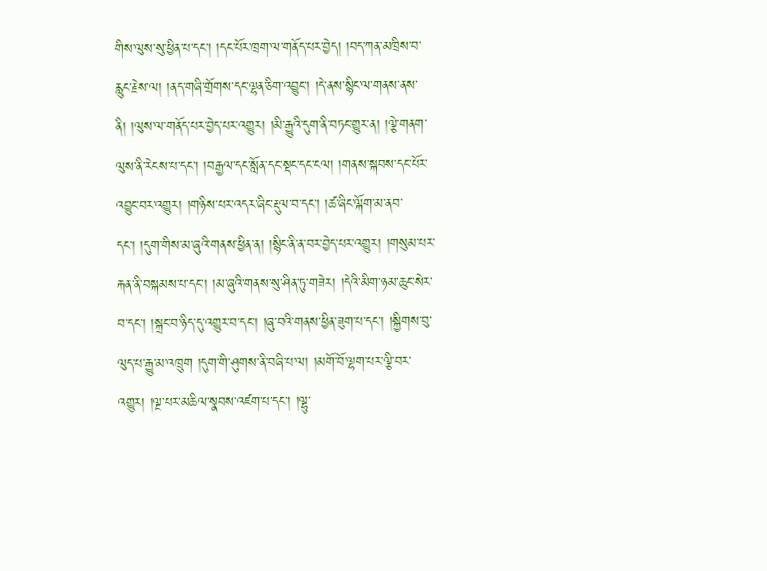གིས་ལུས་སུ་ཕྱིན་པ་དང་། །དང་པོར་ཁྲག་ལ་གནོད་པར་བྱེད། །བད་ཀན་མཁྲིས་བ་རླུང་རྗེས་ལ། །ནད་གཞི་གྲོགས་དང་ལྷན་ཅིག་འབྱུང་། །དེ་ནས་སྙིང་ལ་གནས་ནས་ནི། །ལུས་ལ་གནོད་པར་བྱེད་པར་འགྱུར། །མི་རྒྱུའི་དུག་ནི་བཏང་གྱུར་ན། །ལྕེ་གནག་ལུས་ནི་རེངས་པ་དང་། །བརྒྱལ་དང་སློན་དང་སྡང་དང་ངལ། །གནས་སྐབས་དང་པོར་འབྱུང་བར་འགྱུར། །གཉིས་པར་འདར་ཞིང་རྡུལ་བ་དང་། །ཚ་ཞིང་ལྐོག་མ་ནབ་དང་། །དུག་གིས་མ་ཞུའི་གནས་ཕྱིན་ན། །སྙིང་ནི་ན་བར་བྱེད་པར་འགྱུར། །གསུམ་པར་རྐན་ནི་བསྐམས་པ་དང་། །མ་ཞུའི་གནས་སུ་ཤིན་ཏུ་གཟེར། །དེའི་མིག་ཉམ་ཆུང་སེར་བ་དང་། །སྐྲང་བ་ཉིད་དུ་འགྱུར་བ་དང་། །ཞུ་བའི་གནས་ཕྱིན་ཟུག་པ་དང་། །སྐྱིགས་བུ་ལུད་པ་རྒྱུ་མ་འཁྲུག །དུག་གི་ཤུགས་ནི་བཞི་པ་ལ། །མགོ་བོ་ལྷག་པར་ལྕི་བར་འགྱུར། །ལྔ་པར་མཆིལ་སྣབས་འཛག་པ་དང་། །ལྷུ་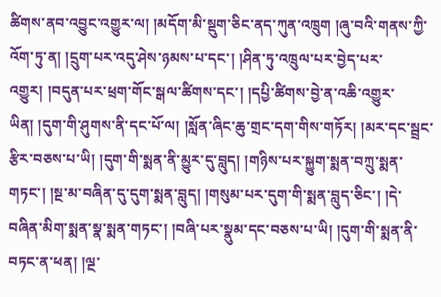ཚིགས་ནབ་འབྱུང་འགྱུར་ལ། །མདོག་མི་སྡུག་ཅིང་ནད་ཀུན་འཁྲུག །ཞུ་བའི་གནས་ཀྱི་འོག་ཏུ་ན། །དྲུག་པར་འདུ་ཤེས་ཉམས་པ་དང་། །ཤིན་ཏུ་འཁྲུལ་པར་བྱེད་པར་འགྱུར། །བདུན་པར་ཕྲག་གོང་སྒལ་ཚིགས་དང་། །དཔྱི་ཚིགས་བྱེ་ན་འཆི་འགྱུར་ཡིན། །དུག་གི་ཤུགས་ནི་དང་པོ་ལ། །སློན་ཞིང་ཆུ་གྲང་དག་གིས་གཏོར། །མར་དང་སྦྲང་རྩིར་བཅས་པ་ཡི། །དུག་གི་སྨན་ནི་མྱུར་དུ་བླུད། །གཉིས་པར་སྐྱུག་སྨན་བཀྲུ་སྨན་གཏང་། །སྔ་མ་བཞིན་དུ་དུག་སྨན་བླུད། །གསུམ་པར་དུག་གི་སྨན་བླུད་ཅིང་། །དེ་
བཞིན་མིག་སྨན་སྣ་སྨན་གཏང་། །བཞི་པར་སྣུམ་དང་བཅས་པ་ཡི། །དུག་གི་སྨན་ནི་བཏང་ན་ཕན། །ལྔ་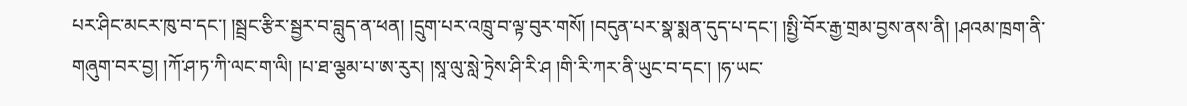པར་ཤིང་མངར་ཁུ་བ་དང་། །སྦྲང་རྩིར་སྦྱར་བ་བླུད་ན་ཕན། །དྲུག་པར་འཁྲུ་བ་ལྟ་བུར་གསོ། །བདུན་པར་སྣ་སྨན་དུད་པ་དང་། །སྤྱི་བོར་རྒྱ་གྲམ་བྱས་ནས་ནི། །ཤའམ་ཁྲག་ནི་གཞུག་བར་བྱ། །ཀོ་ཤ་ཏ་ཀི་ལང་ག་ལི། །པ་ཐ་ལྕམ་པ་ཨ་རུར། །སཱ་ལུ་སླེ་ཏྲེས་ཤི་རི་ཤ །གི་རི་ཀར་ནི་ཡུང་བ་དང་། །ཧ་ཡང་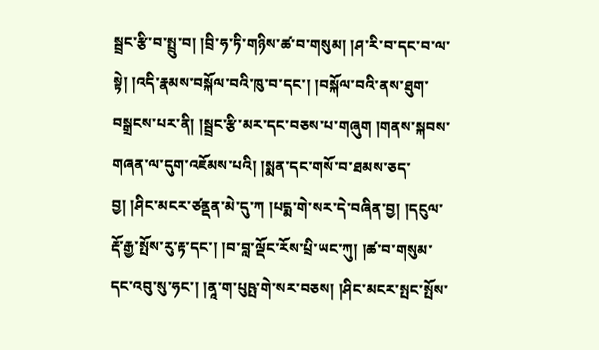སྦྲང་རྩི་བ་སྤྲུ་བ། །བྲི་ཧ་ཏི་གཉིས་ཚ་བ་གསུམ། །ཤ་རི་བ་དང་བ་ལ་སྟེ། །འདི་རྣམས་བསྐོལ་བའི་ཁུ་བ་དང་། །བསྐོལ་བའི་ནས་ཐུག་བསྒྲངས་པར་ནི། །སྦྲང་རྩི་མར་དང་བཅས་པ་གཞུག །གནས་སྐབས་གཞན་ལ་དུག་འཇོམས་པའི། །སྨན་དང་གསོ་བ་ཐམས་ཅད་བྱ། །ཤིང་མངར་ཙནྡན་མེ་དུ་ཀ །པདྨ་གེ་སར་དེ་བཞིན་བྱ། །དངུལ་རྡོ་རྒྱ་སྤོས་རུ་རྟ་དང་། །བ་བླ་ལྡོང་རོས་པྲི་ཡང་ཀུ། །ཚ་བ་གསུམ་དང་འབུ་སུ་ཧང་། །ནཱ་ག་པུཥྤ་གེ་སར་བཅས། །ཤིང་མངར་སྤང་སྤོས་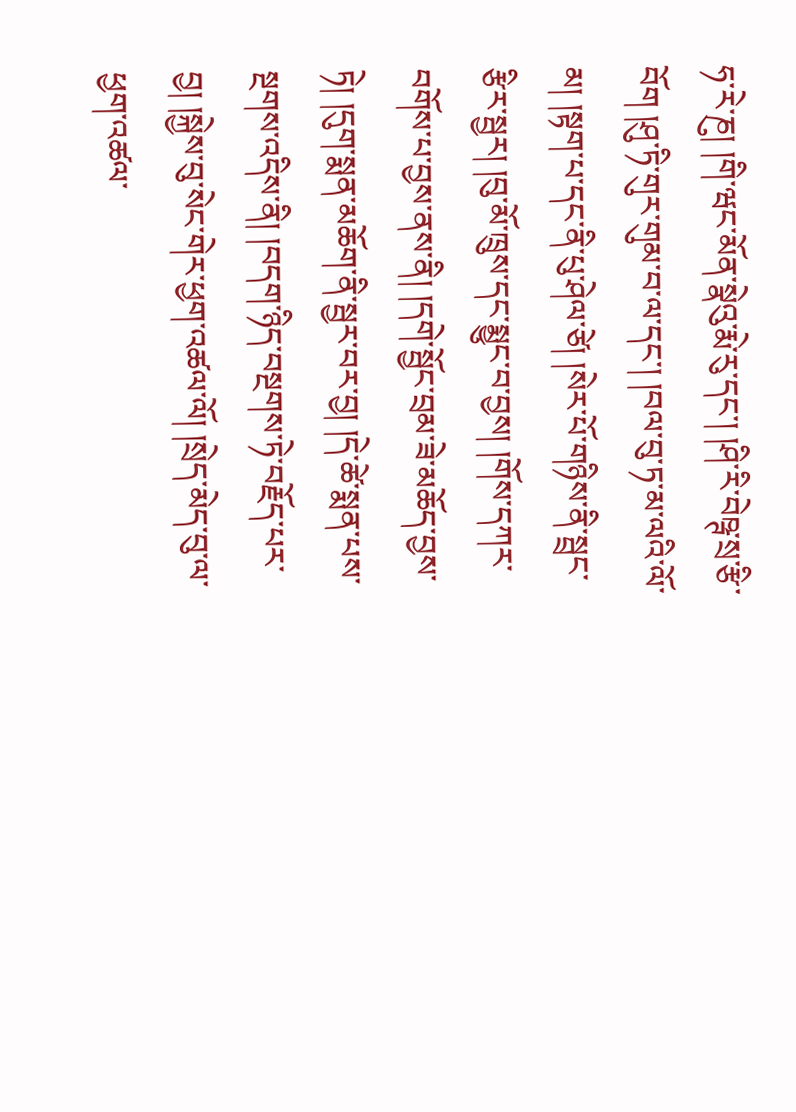ཧ་རེ་ཎུ། །གི་ཝང་མོན་སྣེའུ་རྨེ་རུ་དང་། །ཤི་རི་བེཥྚ་སྲ་རྩི་བོག །ཤུ་ཏི་གུར་གུམ་བ་ལ་དང་། །བལ་བུ་ཏ་མ་ལའི་ལོ་མ། །སྟག་པ་དང་ནི་པུ་ཤེལ་ཙེ། །སེར་པོ་གཉིས་ནི་སྦྲང་རྩིར་སྦྱར། །བུ་མོ་ཁྲུས་དང་སྨྱུང་བ་བྱས། །གོས་དཀར་བགོས་པ་བྱས་ནས་ནི། །དགེ་སྦྱོང་བྲམ་ཟེ་མཆོད་བྱས་ཏེ། །དུག་སྨན་མཆོག་ནི་སྦྱར་བར་བྱ། །དེ་ཚེ་སྨན་པས་སྔགས་འདིས་ནི། །བདག་ཉིད་བསྔགས་ཏེ་བརྗོད་པར་བྱ། །སྐྱེས་བུ་སེང་གེར་ཕྱག་འཚལ་ལོ། །སྲེད་མེད་བུ་ལ་ཕྱག་འཚལ་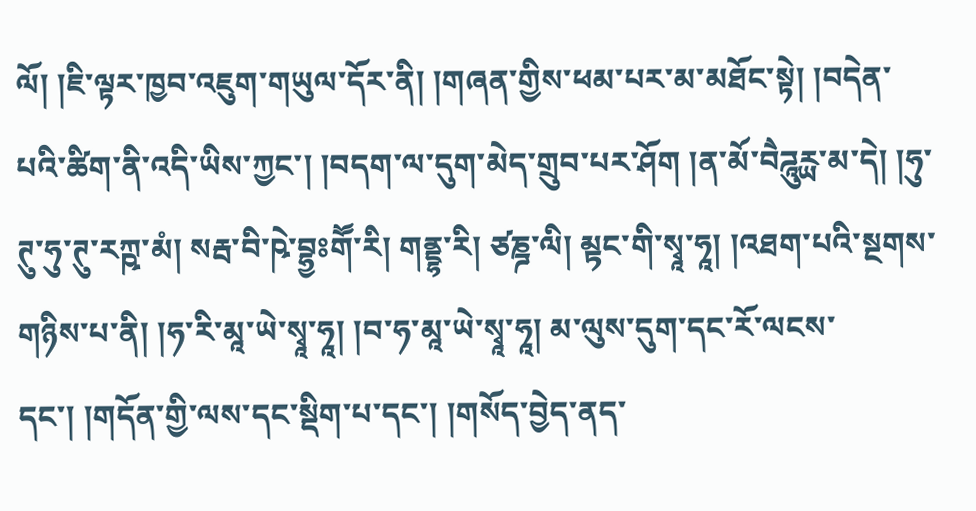ལོ། །ཇི་ལྟར་ཁྱབ་འཇུག་གཡུལ་དོར་ནི། །གཞན་གྱིས་ཕམ་པར་མ་མཐོང་སྟེ། །བདེན་པའི་ཚིག་ནི་འདི་ཡིས་ཀྱང་། །བདག་ལ་དུག་མེད་གྲུབ་པར་ཤོག །ན་མོ་བཻཌཱུཪྻ་མ་དེ། །ཧུ་ཊུ་ཧུ་ཊུ་རཀྵ་མཾ། སརྦ་བི་ཥེ་བྷྱཿགཽ་རི། གནྡྷ་རི། ཙཎྜ་ལི། མྟང་གི་སྭཱ་ཧཱ། །འཐག་པའི་སྔགས་གཉིས་པ་ནི། །ཧ་རི་མཱ་ཡེ་སྭཱ་ཧཱ། །བ་ཧ་མཱ་ཡེ་སྭཱ་ཧཱ། མ་ལུས་དུག་དང་རོ་ལངས་དང་། །གདོན་གྱི་ལས་དང་སྡིག་པ་དང་། །གསོད་བྱེད་ནད་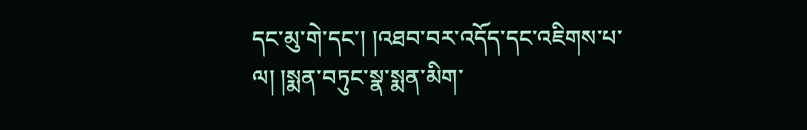དང་མུ་གེ་དང་། །འཐབ་བར་འདོད་དང་འཇིགས་པ་ལ། །སྨན་བཏུང་སྣ་སྨན་མིག་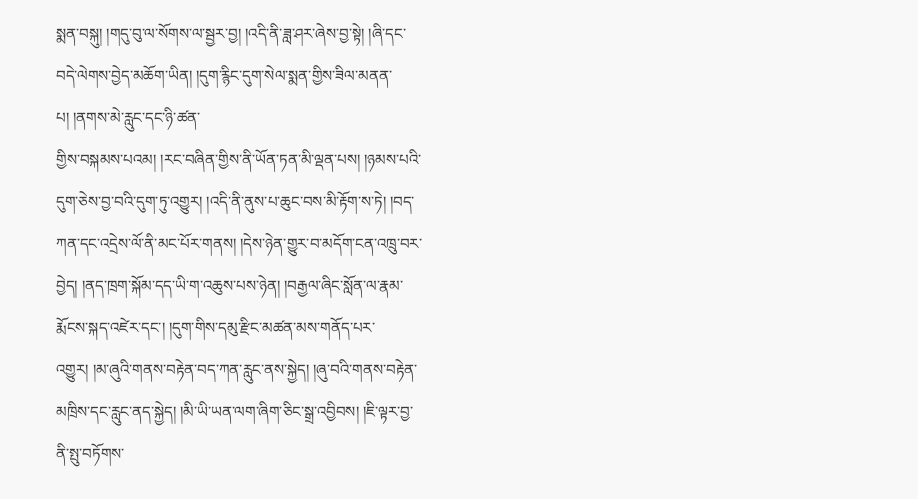སྨན་བསྐུ། །གདུ་བུ་ལ་སོགས་ལ་སྦྱར་བྱ། །འདི་ནི་ཟླ་ཤར་ཞེས་བྱ་སྟེ། །ཞི་དང་བདེ་ལེགས་བྱེད་མཆོག་ཡིན། །དུག་རྙིང་དུག་སེལ་སྨན་གྱིས་ཟིལ་མནན་པ། །ནགས་མེ་རླུང་དང་ཉི་ཚན་
གྱིས་བསྐམས་པའམ། །རང་བཞིན་གྱིས་ནི་ཡོན་ཏན་མི་ལྡན་པས། །ཉམས་པའི་དུག་ཅེས་བྱ་བའི་དུག་ཏུ་འགྱུར། །འདི་ནི་ནུས་པ་ཆུང་བས་མི་རྟོག་ས་ཏེ། །བད་ཀན་དང་འདྲེས་ལོ་ནི་མང་པོར་གནས། །དེས་ཉེན་གྱུར་བ་མདོག་ངན་འཁྲུ་བར་བྱེད། །ནད་ཁྲག་སྐོམ་དད་ཡི་ག་འཆུས་པས་ཉེན། །བརྒྱལ་ཞིང་སློན་ལ་རྣམ་རྨོངས་སྐད་འཛེར་དང་། །དུག་གིས་དམུ་རྫིང་མཚན་མས་གནོད་པར་འགྱུར། །མ་ཞུའི་གནས་བརྟེན་བད་ཀན་རླུང་ནས་སྐྱེད། །ཞུ་བའི་གནས་བརྟེན་མཁྲིས་དང་རླུང་ནད་སྐྱེད། །མི་ཡི་ཡན་ལག་ཞིག་ཅིང་སྒྲ་འབྱིབས། །ཇི་ལྟར་བྱ་ནི་སྤུ་བཏོགས་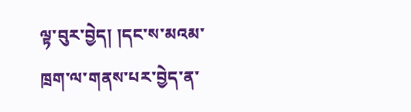ལྟ་བུར་བྱེད། །དང་ས་མའམ་ཁྲག་ལ་གནས་པར་བྱེད་ན་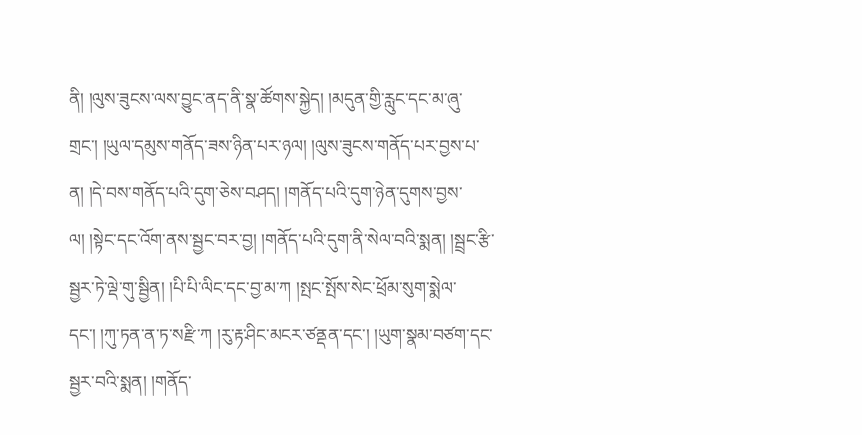ནི། །ལུས་ཟུངས་ལས་བྱུང་ནད་ནི་སྣ་ཚོགས་སྐྱེད། །མདུན་གྱི་རླུང་དང་མ་ཞུ་གྲང་། །ཡུལ་དམུས་གནོད་ཟས་ཉིན་པར་ཉལ། །ལུས་ཟུངས་གནོད་པར་བྱས་པ་ན། །དེ་བས་གནོད་པའི་དུག་ཅེས་བཤད། །གནོད་པའི་དུག་ཉེན་དུགས་བྱས་ལ། །སྟེང་དང་འོག་ནས་སྦྱང་བར་བྱ། །གནོད་པའི་དུག་ནི་སེལ་བའི་སྨན། །སྦྲང་རྩི་སྦྱར་ཏེ་ལྡེ་གུ་སྦྱིན། །པི་པི་ལིང་དང་བྱ་མ་ཀ །སྤང་སྤོས་སེང་ཕྲོམ་སུག་སྨེལ་དང་། །ཀུ་ཏན་ན་ཏ་སརྫི་ཀ །རུ་རྟ་ཤིང་མངར་ཙནྡན་དང་། །ཡུག་སྣམ་བཙག་དང་སྦྱར་བའི་སྨན། །གནོད་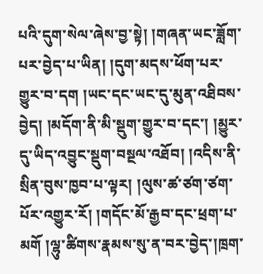པའི་དུག་སེལ་ཞེས་བྱ་སྟེ། །གཞན་ཡང་ཟློག་པར་བྱེད་པ་ཡིན། །དུག་མདས་ཕོག་པར་གྱུར་བ་དག །ཡང་དང་ཡང་དུ་མུན་འཐིབས་བྱེད། །མདོག་ནི་མི་སྡུག་གྱུར་བ་དང་། །མྱུར་དུ་ཡིད་འབྱུང་སྡུག་བསྔལ་འཐོབ། །འདིས་ནི་སྲིན་བུས་ཁྱབ་པ་ལྟར། །ལུས་ཚ་ཙག་ཙག་པོར་འགྱུར་རོ། །གདོང་མོ་རྒྱབ་དང་ཕྲག་པ་མགོ །ལྷུ་ཚིགས་རྣམས་སུ་ན་བར་བྱེད་།ཁྲག་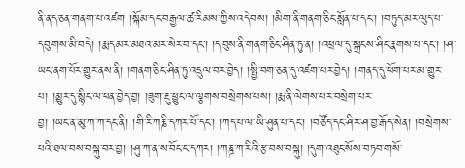ནི་ནད་ཅན་གནག་པ་འཛག །སྐོམ་དང་བརྒྱལ་ཚ་རིམས་ཀྱིས་འདེབས། །མིག་ནི་གནག་ཅིང་སློན་པ་དང་། །བཏུད་མར་ལུད་པ་དབུགས་མི་བདེ། །རྨ་དམར་མཐའ་མར་སེར་བ་དང་། །དབུས་ནི་གནག་ཅིང་ཤིན་ཏུ་ན། །འཕྲལ་དུ་སྐྲངས་ཤིང་རྣགས་པ་དང་། །ཤ་ཡང་ནག་པོར་གྱུར་ནས་ནི། །གནག་ཅིང་ཤིན་ཏུ་འདྲུལ་བར་བྱེད། །སྤྱི་བག་ཅན་དུ་འཛག་པར་བྱེད། །གནད་དུ་ཕོག་པར་མ་གྱུར་པ། །མྱུར་དུ་སྙིང་ལ་ཕན་བྱེད་བྱ། །ཟུག་རྔུ་ཕྱུང་ལ་ལྕགས་བསྲེགས་པས། །རྨ་ནི་ལེགས་པར་བསྲེག་པར་
བྱ། །ཡང་ན་མུ་ཀ་ཀ་དང་ནི། །གི་རི་ཀརྞི་དཀར་པོ་དང་། །ཀད་པ་ལ་ཡི་ཤུན་པ་དང་། །བཙོད་དང་ཤིར་ཤ་བྱ་རྒོད་སེན། །བསྲེགས་པའི་ཐལ་བས་བསྐུ་བར་བྱ། །ཤུ་ཀ་ན་ས་བོང་ང་དཀར། །ཀཎྜ་ཀ་རིའི་རྩ་བས་བསྐུ། །དུག་འཐུང་སོས་བཏབ་གསོ་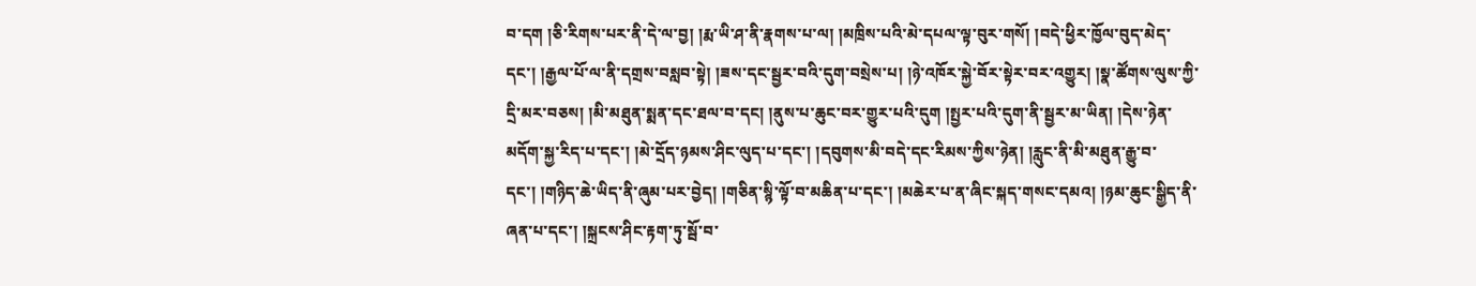བ་དག །ཅི་རིགས་པར་ནི་དེ་ལ་བྱ། །རྨ་ཡི་ཤ་ནི་རྣགས་པ་ལ། །མཁྲིས་པའི་མེ་དཔལ་ལྟ་བུར་གསོ། །བདེ་ཕྱིར་ཁྱོལ་བུད་མེད་དང་། །རྒྱལ་པོ་ལ་ནི་དགྲས་བསླབ་སྟེ། །ཟས་དང་སྦྱར་བའི་དུག་བསྲེས་པ། །ཉེ་འཁོར་སྐྱེ་བོར་སྟེར་བར་འགྱུར། །སྣ་ཚོགས་ལུས་ཀྱི་དྲི་མར་བཅས། །མི་མཐུན་སྨན་དང་ཐལ་བ་དང། །ནུས་པ་ཆུང་བར་གྱུར་པའི་དུག །སྤྱར་པའི་དུག་ནི་སྦྱར་མ་ཡིན། །དེས་ཉེན་མདོག་སྐྱ་རིད་པ་དང་། །མེ་དྲོད་ཉམས་ཤིང་ལུད་པ་དང་། །དབུགས་མི་བདེ་དང་རིམས་ཀྱིས་ཉེན། །རླུང་ནི་མི་མཐུན་རྒྱུ་བ་དང་། །གཉིད་ཆེ་ཡིད་ནི་ཞུམ་པར་བྱེད། །གཅིན་སྙི་ལྟོ་བ་མཆིན་པ་དང་། །མཆེར་པ་ན་ཞིང་སྐད་གསང་དམའ། །ཉམ་ཆུང་སྒྱིད་ནི་ཞན་པ་དང་། །སྐྲངས་ཤིང་རྟག་ཏུ་སྦོ་བ་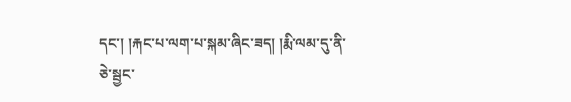དང་། །རྐང་པ་ལག་པ་སྐམ་ཞིང་ཟད། །རྨི་ལམ་དུ་ནི་ཅེ་སྦྱང་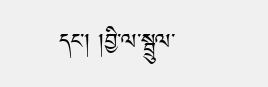དང་། །བྱི་ལ་སྦྲུལ་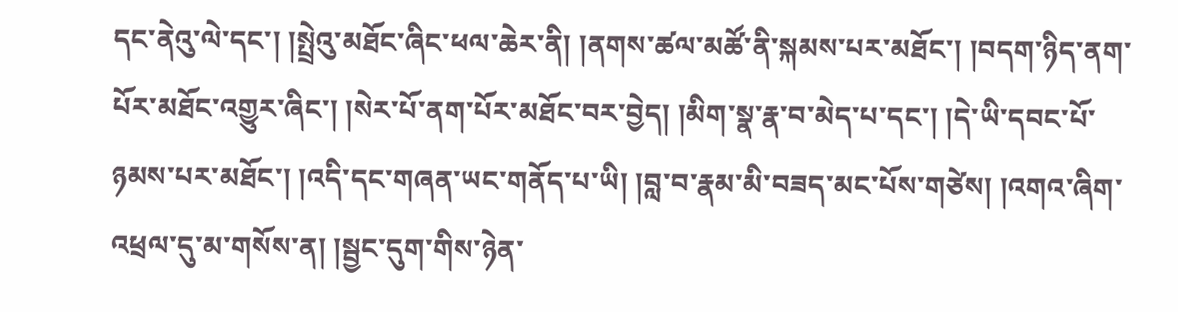དང་ནེའུ་ལེ་དང་། །སྤྲེའུ་མཐོང་ཞིང་ཕལ་ཆེར་ནི། །ནགས་ཚལ་མཚོ་ནི་སྐམས་པར་མཐོང་། །བདག་ཉིད་ནག་པོར་མཐོང་འགྱུར་ཞིང་། །སེར་པོ་ནག་པོར་མཐོང་བར་བྱེད། །མིག་སྣ་རྣ་བ་མེད་པ་དང་། །དེ་ཡི་དབང་པོ་ཉམས་པར་མཐོང་། །འདི་དང་གཞན་ཡང་གནོད་པ་ཡི། །བླ་བ་རྣམ་མི་བཟད་མང་པོས་གཙེས། །འགའ་ཞིག་འཕྲལ་དུ་མ་གསོས་ན། །སྦྱང་དུག་གིས་ཉེན་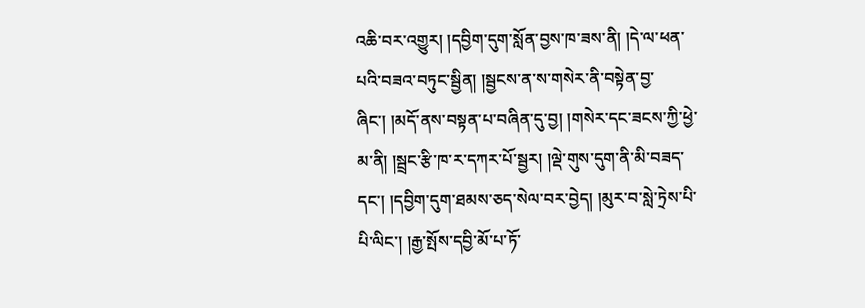འཆི་བར་འགྱུར། །དབྱིག་དུག་སློན་བྱས་ཁ་ཟས་ནི། །དེ་ལ་ཕན་པའི་བཟའ་བཏུང་སྦྱིན། །སྦྱངས་ན་ས་གསེར་ནི་བསྟེན་བྱ་ཞིང་། །མདོ་ནས་བསྟན་པ་བཞིན་དུ་བྱ། །གསེར་དང་ཟངས་ཀྱི་ཕྱེ་མ་ནི། །སྦྲང་རྩི་ཁ་ར་དཀར་པོ་སྦྱར། །ལྡེ་གུས་དུག་ནི་མི་བཟད་དང་། །དབྱིག་དུག་ཐམས་ཅད་སེལ་བར་བྱེད། །མུར་བ་སླེ་ཏྲེས་པི་པི་ལིང་། །རྒྱ་སྤོས་དབྱི་མོ་པ་ཏོ་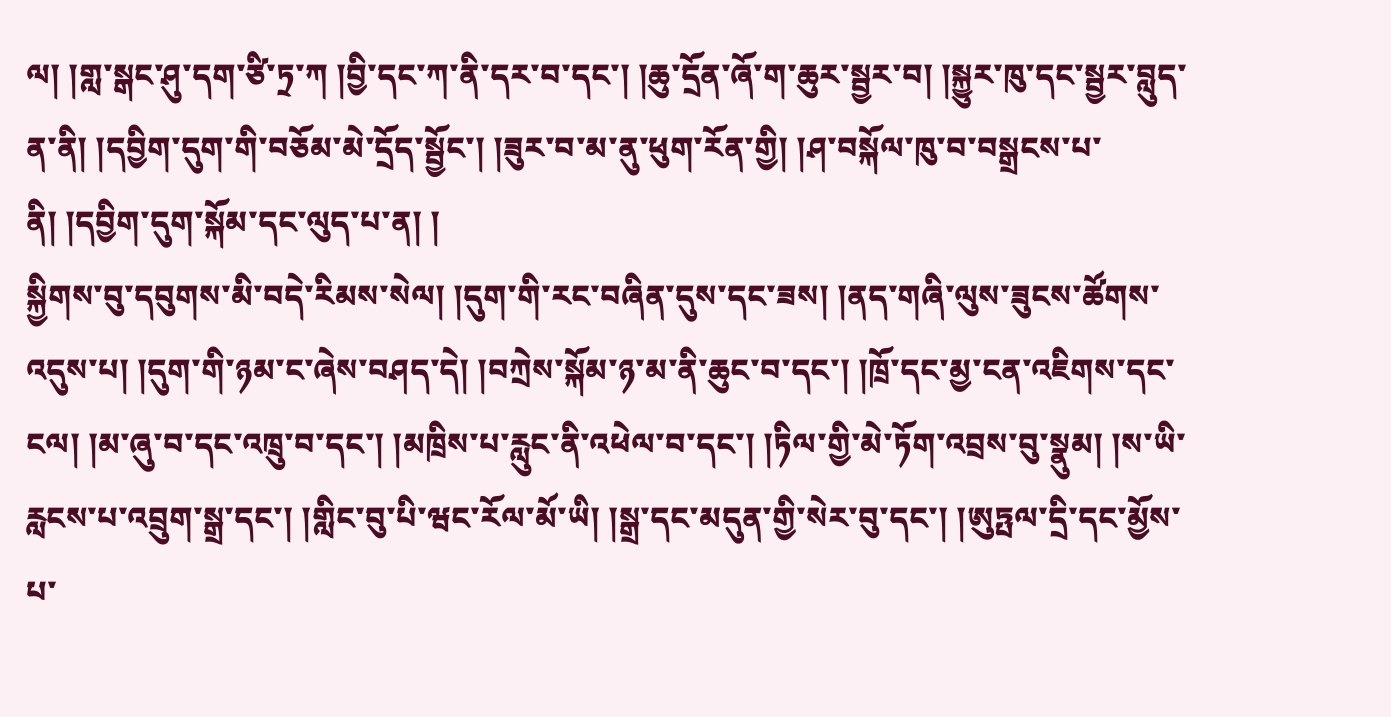ལ། །གླ་སྒང་ཤུ་དག་ཙི་ཏྲ་ཀ །བྱི་དང་ཀ་ནི་དར་བ་དང་། །ཆུ་དྲོན་ཞོ་ག་ཆུར་སྦྱར་བ། །སྐྱུར་ཁུ་དང་སྦྱར་བླུད་ན་ནི། །དབྱིག་དུག་གི་བཅོམ་མེ་དྲོད་སྦྱོང་། །ཟུར་བ་མ་ནུ་ཕུག་རོན་གྱི། །ཤ་བསྐོལ་ཁུ་བ་བསྒྲངས་པ་ནི། །དབྱིག་དུག་སྐོམ་དང་ལུད་པ་ན། །
སྐྱིགས་བུ་དབུགས་མི་བདེ་རིམས་སེལ། །དུག་གི་རང་བཞིན་དུས་དང་ཟས། །ནད་གཞི་ལུས་ཟུངས་ཚོགས་འདུས་པ། །དུག་གི་ཉམ་ང་ཞེས་བཤད་དེ། །བཀྲེས་སྐོམ་ཉ་མ་ནི་ཆུང་བ་དང་། །ཁྲོ་དང་མྱ་ངན་འཇིགས་དང་ངལ། །མ་ཞུ་བ་དང་འཁྲུ་བ་དང་། །མཁྲིས་པ་རླུང་ནི་འཕེལ་བ་དང་། །ཏིལ་གྱི་མེ་ཏོག་འབྲས་བུ་སྣུམ། །ས་ཡི་རླངས་པ་འབྲུག་སྒྲ་དང་། །གླིང་བུ་པི་ཝང་རོལ་མོ་ཡི། །སྒྲ་དང་མདུན་གྱི་སེར་བུ་དང་། །ཨུཏྤལ་དྲི་དང་མྱོས་པ་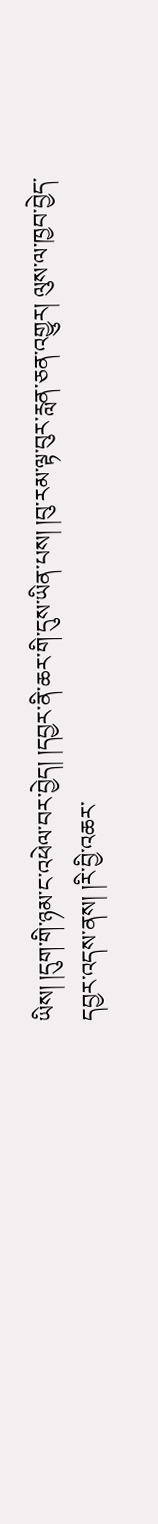ཡིས། །དུག་གི་ཉམ་ང་འཕེལ་བར་བྱེད། །དབྱར་ནི་ཆར་གི་དུས་ཡིན་པས། །བུ་རམ་ལྟ་བུར་རླན་ཅན་འགྱུར། ལུས་ལ་ཁྱབ་བྱེད་དབྱར་འདས་ནས། །རི་བྱི་འཆར་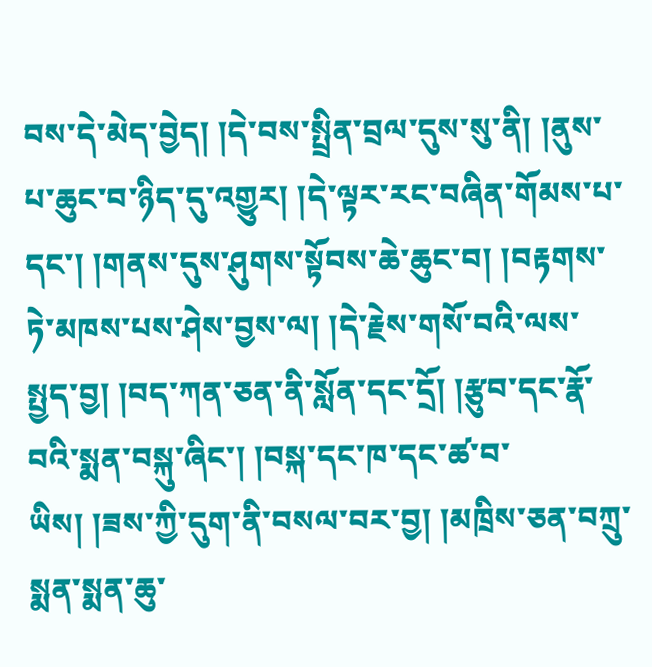བས་དེ་མེད་བྱེད། །དེ་བས་སྤྲིན་བྲལ་དུས་སུ་ནི། །ནུས་པ་ཆུང་བ་ཉིད་དུ་འགྱུར། །དེ་ལྟར་རང་བཞིན་གོམས་པ་དང་། །གནས་དུས་ཤུགས་སྟོབས་ཆེ་ཆུང་བ། །བརྟགས་ཏེ་མཁས་པས་ཤེས་བྱས་ལ། །དེ་རྗེས་གསོ་བའི་ལས་སྤྱད་བྱ། །བད་ཀན་ཅན་ནི་སློན་དང་དྲོ། །རྩུབ་དང་རྣོ་བའི་སྨན་བསྐུ་ཞིང་། །བསྐ་དང་ཁ་དང་ཚ་བ་ཡིས། །ཟས་ཀྱི་དུག་ནི་བསལ་བར་བྱ། །མཁྲིས་ཅན་བཀྲུ་སྨན་སྨན་ཆུ་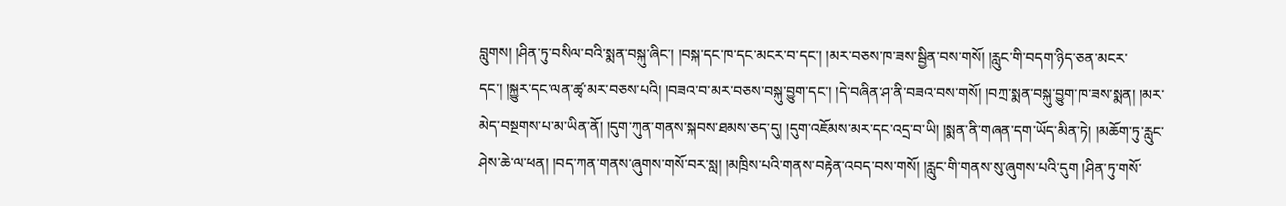བླུགས། །ཤིན་ཏུ་བསིལ་བའི་སྨན་བསྐུ་ཞིང་། །བསྐ་དང་ཁ་དང་མངར་བ་དང་། །མར་བཅས་ཁ་ཟས་སྦྱིན་བས་གསོ། །རླུང་གི་བདག་ཉིད་ཅན་མངར་དང་། །སྐྱུར་དང་ལན་ཚྭ་མར་བཅས་པའི། །བཟའ་བ་མར་བཅས་བསྐུ་བྱུག་དང་། །དེ་བཞིན་ཤ་ནི་བཟའ་བས་གསོ། །བཀྲ་སྨན་བསྐུ་བྱུག་ཁ་ཟས་སྨན། །མར་མེད་བསྔགས་པ་མ་ཡིན་ནོ། །དུག་ཀུན་གནས་སྐབས་ཐམས་ཅད་དུ། །དུག་འཇོམས་མར་དང་འདྲ་བ་ཡི། །སྨན་ནི་གཞན་དག་ཡོད་མིན་ཏེ། །མཆོག་ཏུ་རླུང་ཤེས་ཆེ་ལ་ཕན། །བད་ཀན་གནས་ཞུགས་གསོ་བར་སླ། །མཁྲིས་པའི་གནས་བརྟེན་འབད་བས་གསོ། །རླུང་གི་གནས་སུ་ཞུགས་པའི་དུག །ཤིན་ཏུ་གསོ་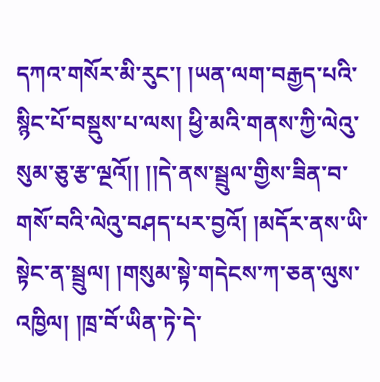དཀའ་གསོར་མི་རུང་། །ཡན་ལག་བརྒྱད་པའི་སྙིང་པོ་བསྡུས་པ་ལས། ཕྱི་མའི་གནས་ཀྱི་ལེའུ་སུམ་ཅུ་རྩ་ལྔའོ།། །།དེ་ནས་སྦྲུལ་གྱིས་ཟིན་བ་གསོ་བའི་ལེའུ་བཤད་པར་བྱའོ། །མདོར་ནས་ཡི་སྟེང་ན་སྦྲུལ། །གསུམ་སྟེ་གདེངས་ཀ་ཅན་ལུས་འཁྱིལ། །ཁྲ་བོ་ཡིན་ཏེ་དེ་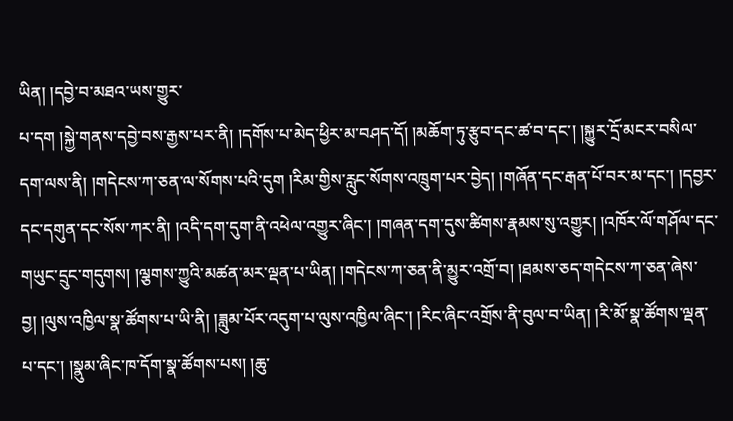ཡིན། །དབྱེ་བ་མཐའ་ཡས་གྱུར་
པ་དག །སྐྱེ་གནས་དབྱེ་བས་རྒྱས་པར་ནི། །དགོས་པ་མེད་ཕྱིར་མ་བཤད་དོ། །མཆོག་ཏུ་རྩུབ་དང་ཚ་བ་དང་། །སྐྱུར་དྲོ་མངར་བསིལ་དག་ལས་ནི། །གདེངས་ཀ་ཅན་ལ་སོགས་པའི་དུག །རིམ་གྱིས་རླུང་སོགས་འཁྲུག་པར་བྱེད། །གཞོན་དང་རྒན་པོ་བར་མ་དང་། །དབྱར་དང་དགུན་དང་སོས་ཀར་ནི། །འདི་དག་དུག་ནི་འཕེལ་འགྱུར་ཞིང་། །གཞན་དག་དུས་ཚིགས་རྣམས་སུ་འགྱུར། །འཁོར་ལོ་གཤོལ་དང་གཡུང་དྲུང་གདུགས། །ལྕགས་ཀྱུའི་མཚན་མར་ལྡན་པ་ཡིན། །གདེངས་ཀ་ཅན་ནི་མྱུར་འགྲོ་བ། །ཐམས་ཅད་གདེངས་ཀ་ཅན་ཞེས་བྱ། །ལུས་འཁྱིལ་སྣ་ཚོགས་པ་ཡི་ནི། །ཟླུམ་པོར་འདུག་པ་ལུས་འཁྱིལ་ཞིང་། །རིང་ཞིང་འགྲོས་ནི་བུལ་བ་ཡིན། །རི་མོ་སྣ་ཚོགས་ལྡན་པ་དང་། །སྣུམ་ཞིང་ཁ་དོག་སྣ་ཚོགས་པས། །ཆུ་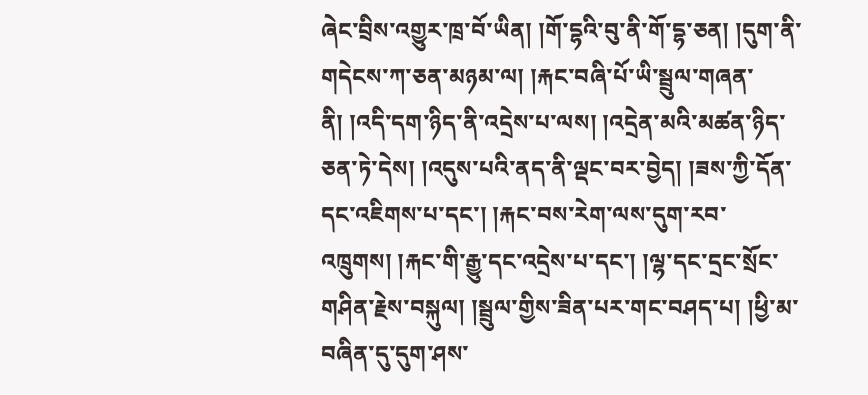ཞེང་བྲིས་འགྱུར་ཁྲ་བོ་ཡིན། །གོ་དྷའི་བུ་ནི་གོ་དྷ་ཅན། །དུག་ནི་གདེངས་ཀ་ཅན་མཉམ་ལ། །རྐང་བཞི་པོ་ཡི་སྦྲུལ་གཞན་ནི། །འདི་དག་ཉིད་ནི་འདྲེས་པ་ལས། །འདྲེན་མའི་མཚན་ཉིད་ཅན་ཏེ་དེས། །འདུས་པའི་ནད་ནི་ལྡང་བར་བྱེད། །ཟས་ཀྱི་དོན་དང་འཇིགས་པ་དང་། །རྐང་བས་རེག་ལས་དུག་རབ་འཁྲུགས། །རྐང་གི་རྒྱུ་དང་འདྲེས་པ་དང་། །ལྷ་དང་དྲང་སྲོང་གཤིན་རྗེས་བསྐུལ། །སྦྲུལ་གྱིས་ཟིན་པར་གང་བཤད་པ། །ཕྱི་མ་བཞིན་དུ་དུག་ཤས་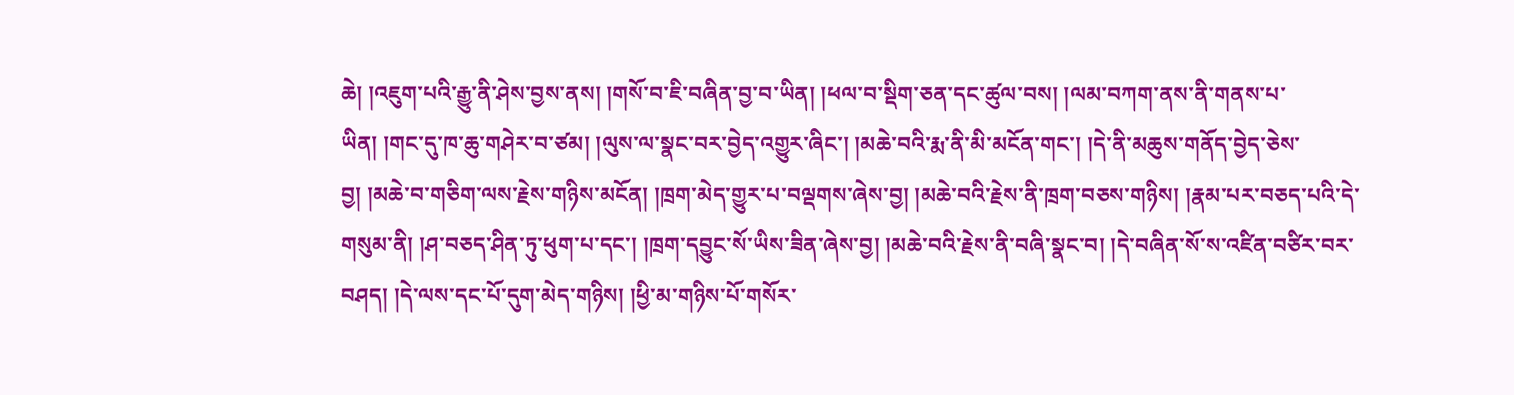ཆེ། །འཇུག་པའི་རྒྱུ་ནི་ཤེས་བྱས་ནས། །གསོ་བ་ཇི་བཞིན་བྱ་བ་ཡིན། །ཕལ་བ་སྡིག་ཅན་དང་ཚུལ་བས། །ལམ་བཀག་ནས་ནི་གནས་པ་ཡིན། །གང་དུ་ཁ་ཆུ་གཤེར་བ་ཙམ། །ལུས་ལ་སྣང་བར་བྱེད་འགྱུར་ཞིང་། །མཆེ་བའི་རྨ་ནི་མི་མངོན་གང་། །དེ་ནི་མཆུས་གནོད་བྱེད་ཅེས་བྱ། །མཆེ་བ་གཅིག་ལས་རྗེས་གཉིས་མངོན། །ཁྲག་མེད་གྱུར་པ་བལྡགས་ཞེས་བྱ། །མཆེ་བའི་རྗེས་ནི་ཁྲག་བཅས་གཉིས། །རྣམ་པར་བཅད་པའི་དེ་གསུམ་ནི། །ཤ་བཅད་ཤིན་ཏུ་ཕུག་པ་དང་། །ཁྲག་དབྱུང་སོ་ཡིས་ཟིན་ཞེས་བྱ། །མཆེ་བའི་རྗེས་ནི་བཞི་སྣང་བ། །དེ་བཞིན་སོ་ས་འཛིན་བཙིར་བར་བཤད། །དེ་ལས་དང་པོ་དུག་མེད་གཉིས། །ཕྱི་མ་གཉིས་པོ་གསོར་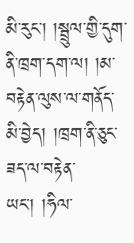མི་རུང་། །སྦྲུལ་གྱི་དུག་ནི་ཁྲག་དག་ལ། །མ་བརྟེན་ལུས་ལ་གནོད་མི་བྱེད། །ཁྲག་ནི་ཅུང་ཟད་ལ་བརྟེན་ཡང་། །ཧིལ་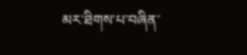མར་ཐིགས་པ་བཞིན་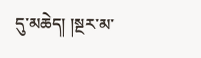དུ་མཆེད། །སྔར་མ་